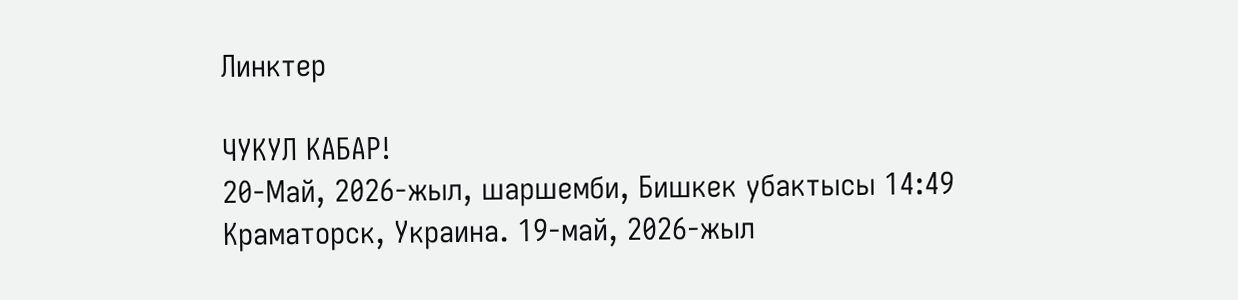Линктер

ЧУКУЛ КАБАР!
20-Май, 2026-жыл, шаршемби, Бишкек убактысы 14:49
Краматорск, Украина. 19-май, 2026-жыл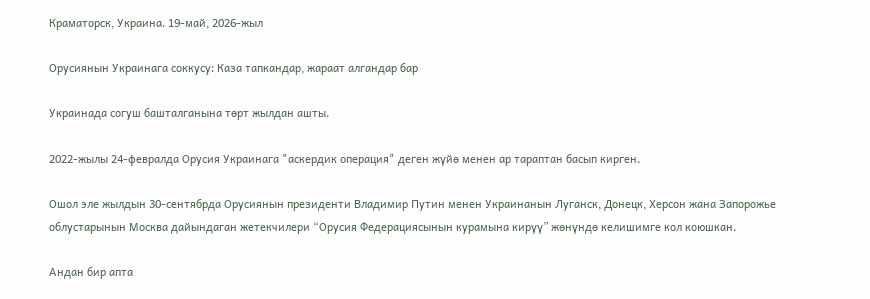Краматорск, Украина. 19-май, 2026-жыл

Орусиянын Украинага соккусу: Каза тапкандар, жараат алгандар бар

Украинада согуш башталганына төрт жылдан ашты.

2022-жылы 24-февралда Орусия Украинага "аскердик операция" деген жүйө менен ар тараптан басып кирген.

Ошол эле жылдын 30-сентябрда Орусиянын президенти Владимир Путин менен Украинанын Луганск, Донецк, Херсон жана Запорожье облустарынын Москва дайындаган жетекчилери “Орусия Федерациясынын курамына кирүү” жөнүндө келишимге кол коюшкан.

Андан бир апта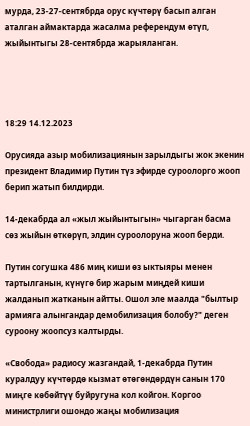мурда, 23-27-сентябрда орус күчтөрү басып алган аталган аймактарда жасалма референдум өтүп, жыйынтыгы 28-сентябрда жарыяланган.




18:29 14.12.2023

Орусияда азыр мобилизациянын зарылдыгы жок экенин президент Владимир Путин түз эфирде суроолорго жооп берип жатып билдирди.

14-декабрда ал «жыл жыйынтыгын» чыгарган басма сөз жыйын өткөрүп, элдин суроолоруна жооп берди.

Путин согушка 486 миң киши өз ыктыяры менен тартылганын, күнүгө бир жарым миңдей киши жалданып жатканын айтты. Ошол эле маалда "былтыр армияга алынгандар демобилизация болобу?" деген суроону жоопсуз калтырды.

«Свобода» радиосу жазгандай, 1-декабрда Путин куралдуу күчтөрдө кызмат өтөгөндөрдүн санын 170 миңге көбөйтүү буйругуна кол койгон. Коргоо министрлиги ошондо жаңы мобилизация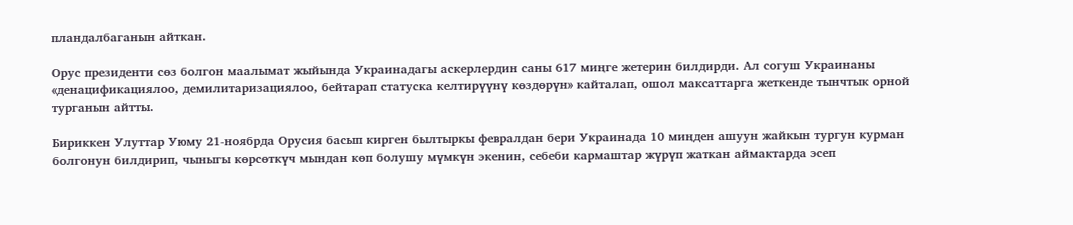пландалбаганын айткан.

Орус президенти сөз болгон маалымат жыйында Украинадагы аскерлердин саны 617 миңге жетерин билдирди. Ал согуш Украинаны «денацификациялоо, демилитаризациялоо, бейтарап статуска келтирүүнү көздөрүн» кайталап, ошол максаттарга жеткенде тынчтык орной турганын айтты.

Бириккен Улуттар Уюму 21-ноябрда Орусия басып кирген былтыркы февралдан бери Украинада 10 миңден ашуун жайкын тургун курман болгонун билдирип, чыныгы көрсөткүч мындан көп болушу мүмкүн экенин, себеби кармаштар жүрүп жаткан аймактарда эсеп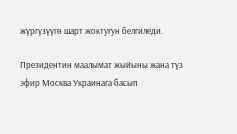жүргүзүүгө шарт жоктугун белгиледи.

Президентин маалымат жыйыны жана түз эфир Москва Украинага басып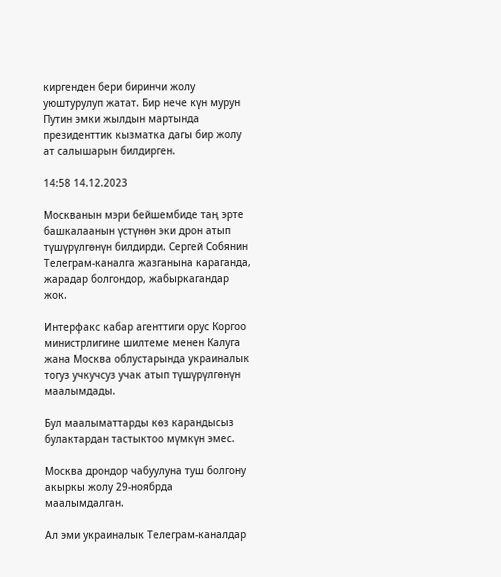киргенден бери биринчи жолу уюштурулуп жатат. Бир нече күн мурун Путин эмки жылдын мартында президенттик кызматка дагы бир жолу ат салышарын билдирген.

14:58 14.12.2023

Москванын мэри бейшембиде таң эрте башкалаанын үстүнөн эки дрон атып түшүрүлгөнүн билдирди. Сергей Собянин Телеграм-каналга жазганына караганда, жарадар болгондор, жабыркагандар жок.

Интерфакс кабар агенттиги орус Коргоо министрлигине шилтеме менен Калуга жана Москва облустарында украиналык тогуз учкучсуз учак атып түшүрүлгөнүн маалымдады.

Бул маалыматтарды көз карандысыз булактардан тастыктоо мүмкүн эмес.

Москва дрондор чабуулуна туш болгону акыркы жолу 29-ноябрда маалымдалган.

Ал эми украиналык Телеграм-каналдар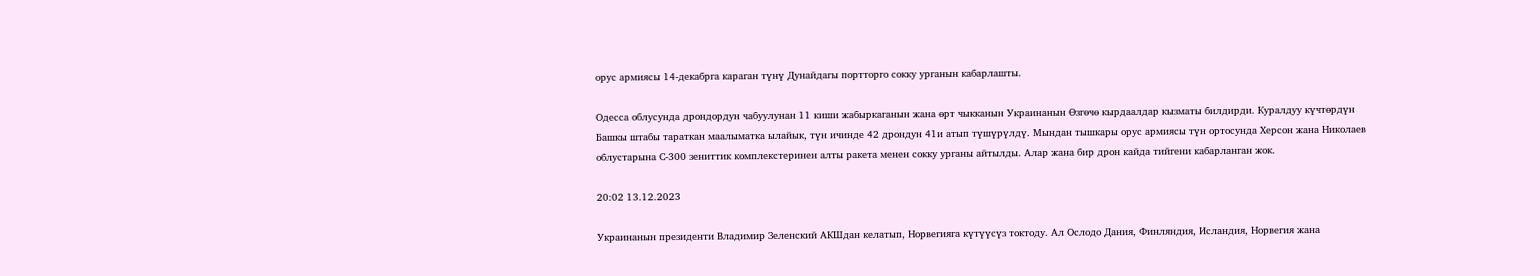орус армиясы 14-декабрга караган түнү Дунайдагы портторго сокку урганын кабарлашты.

Одесса облусунда дрондордун чабуулунан 11 киши жабыркаганын жана өрт чыкканын Украинанын Өзгөчө кырдаалдар кызматы билдирди. Куралдуу күчтөрдүн Башкы штабы тараткан маалыматка ылайык, түн ичинде 42 дрондун 41и атып түшүрүлдү. Мындан тышкары орус армиясы түн ортосунда Херсон жана Николаев облустарына С-300 зениттик комплекстеринен алты ракета менен сокку урганы айтылды. Алар жана бир дрон кайда тийгени кабарланган жок.

20:02 13.12.2023

Украинанын президенти Владимир Зеленский АКШдан келатып, Норвегияга күтүүсүз токтоду. Ал Ослодо Дания, Финляндия, Исландия, Норвегия жана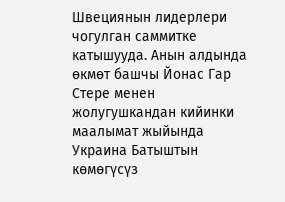Швециянын лидерлери чогулган саммитке катышууда. Анын алдында өкмөт башчы Йонас Гар Стере менен жолугушкандан кийинки маалымат жыйында Украина Батыштын көмөгүсүз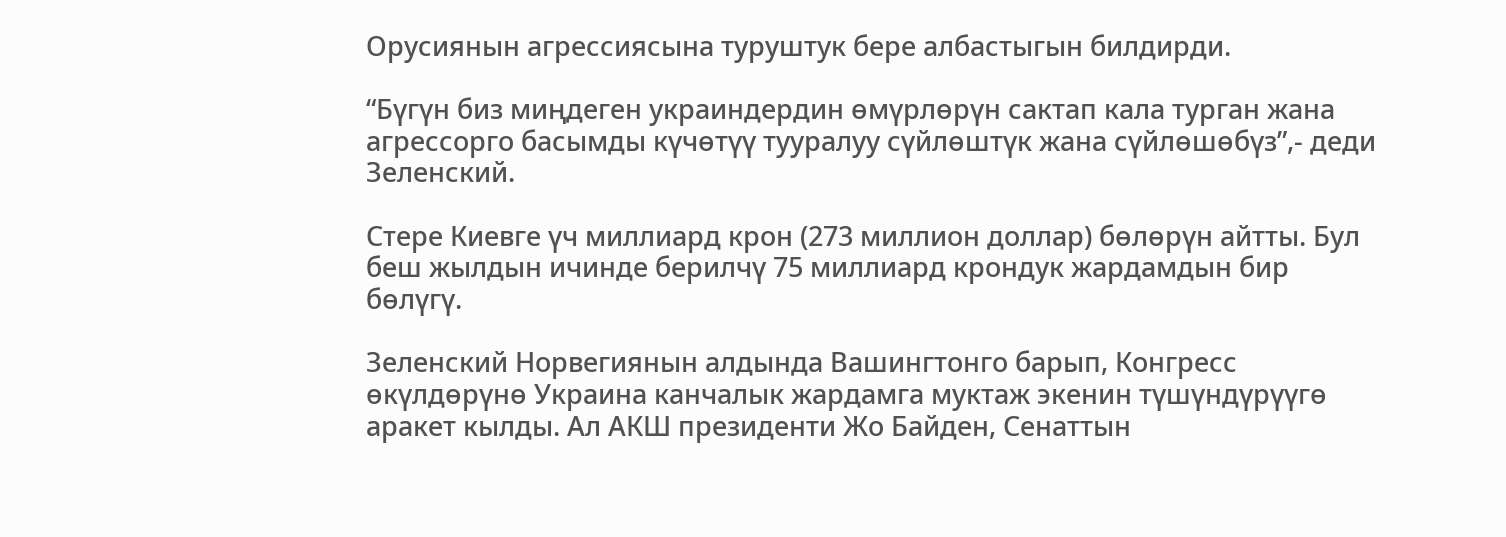Орусиянын агрессиясына туруштук бере албастыгын билдирди.

“Бүгүн биз миңдеген украиндердин өмүрлөрүн сактап кала турган жана агрессорго басымды күчөтүү тууралуу сүйлөштүк жана сүйлөшөбүз”,- деди Зеленский.

Стере Киевге үч миллиард крон (273 миллион доллар) бөлөрүн айтты. Бул беш жылдын ичинде берилчү 75 миллиард крондук жардамдын бир бөлүгү.

Зеленский Норвегиянын алдында Вашингтонго барып, Конгресс өкүлдөрүнө Украина канчалык жардамга муктаж экенин түшүндүрүүгө аракет кылды. Ал АКШ президенти Жо Байден, Сенаттын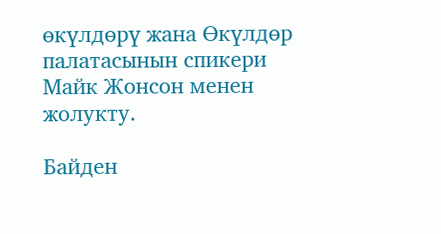өкүлдөрү жана Өкүлдөр палатасынын спикери Майк Жонсон менен жолукту.

Байден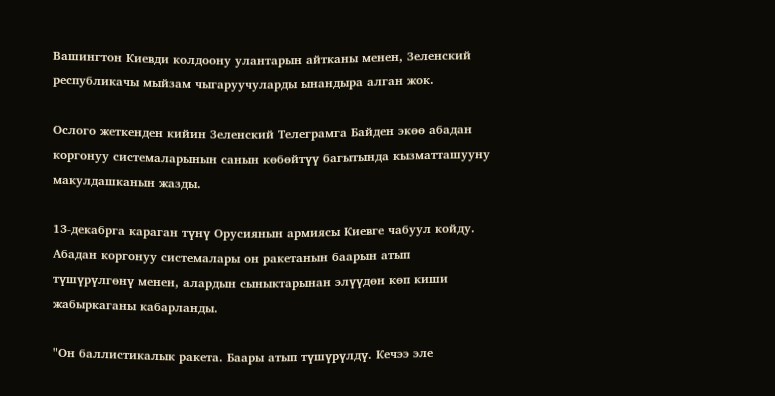Вашингтон Киевди колдоону улантарын айтканы менен, Зеленский республикачы мыйзам чыгаруучуларды ынандыра алган жок.

Ослого жеткенден кийин Зеленский Телеграмга Байден экөө абадан коргонуу системаларынын санын көбөйтүү багытында кызматташууну макулдашканын жазды.

13-декабрга караган түнү Орусиянын армиясы Киевге чабуул койду. Абадан коргонуу системалары он ракетанын баарын атып түшүрүлгөнү менен, алардын сыныктарынан элүүдөн көп киши жабыркаганы кабарланды.

"Он баллистикалык ракета. Баары атып түшүрүлдү. Кечээ эле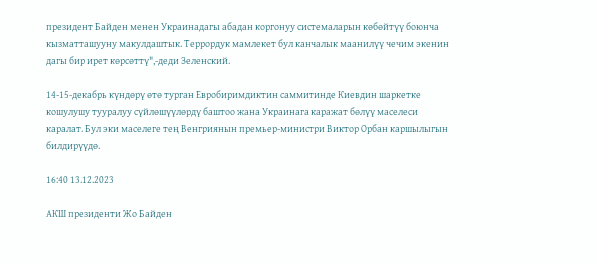президент Байден менен Украинадагы абадан коргонуу системаларын көбөйтүү боюнча кызматташууну макулдаштык. Террордук мамлекет бул канчалык маанилүү чечим экенин дагы бир ирет көрсөттү",-деди Зеленский.

14-15-декабрь күндөрү өтө турган Евробиримдиктин саммитинде Киевдин шаркетке кошулушу тууралуу сүйлөшүүлөрдү баштоо жана Украинага каражат бөлүү маселеси каралат. Бул эки маселеге тең Венгриянын премьер-министри Виктор Орбан каршылыгын билдирүүдө.

16:40 13.12.2023

АКШ президенти Жо Байден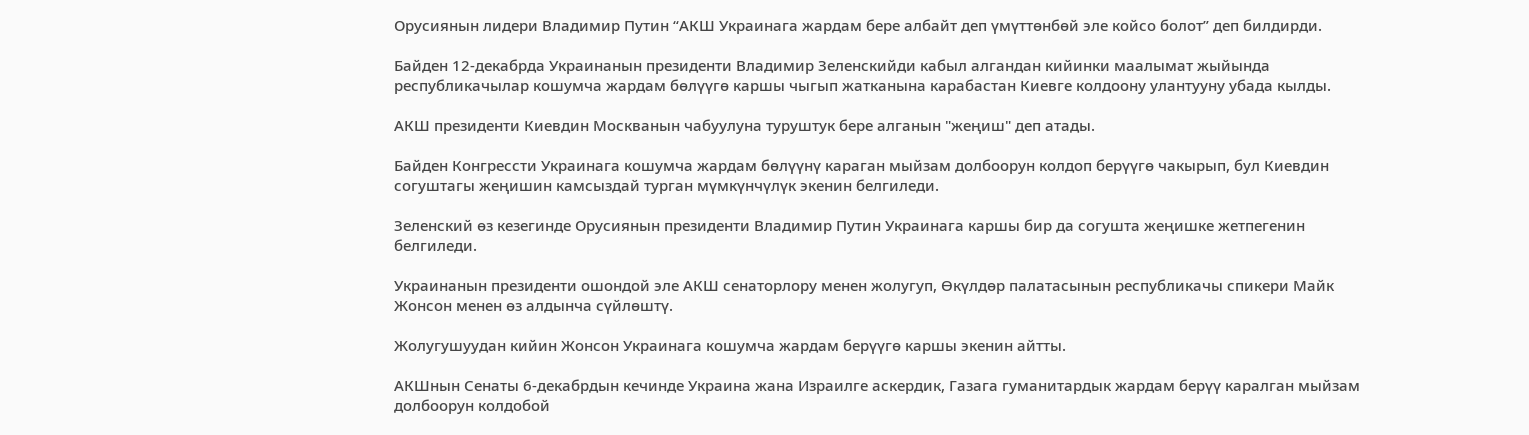Орусиянын лидери Владимир Путин “АКШ Украинага жардам бере албайт деп үмүттөнбөй эле койсо болот” деп билдирди.

Байден 12-декабрда Украинанын президенти Владимир Зеленскийди кабыл алгандан кийинки маалымат жыйында республикачылар кошумча жардам бөлүүгө каршы чыгып жатканына карабастан Киевге колдоону улантууну убада кылды.

АКШ президенти Киевдин Москванын чабуулуна туруштук бере алганын "жеңиш" деп атады.

Байден Конгрессти Украинага кошумча жардам бөлүүнү караган мыйзам долбоорун колдоп берүүгө чакырып, бул Киевдин согуштагы жеңишин камсыздай турган мүмкүнчүлүк экенин белгиледи.

Зеленский өз кезегинде Орусиянын президенти Владимир Путин Украинага каршы бир да согушта жеңишке жетпегенин белгиледи.

Украинанын президенти ошондой эле АКШ сенаторлору менен жолугуп, Өкүлдөр палатасынын республикачы спикери Майк Жонсон менен өз алдынча сүйлөштү.

Жолугушуудан кийин Жонсон Украинага кошумча жардам берүүгө каршы экенин айтты.

АКШнын Сенаты 6-декабрдын кечинде Украина жана Израилге аскердик, Газага гуманитардык жардам берүү каралган мыйзам долбоорун колдобой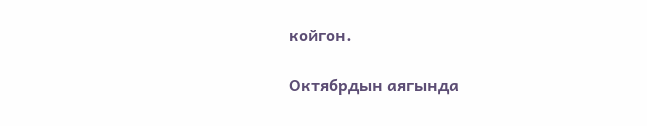койгон.

Октябрдын аягында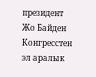президент Жо Байден Конгресстен эл аралык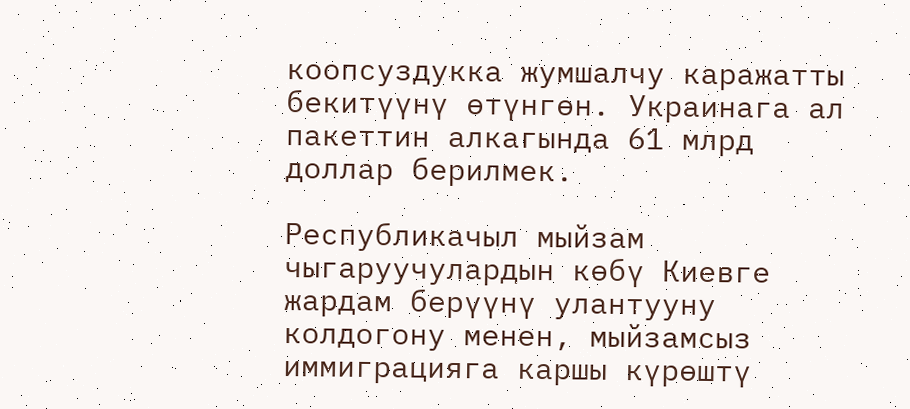коопсуздукка жумшалчу каражатты бекитүүнү өтүнгөн. Украинага ал пакеттин алкагында 61 млрд доллар берилмек.

Республикачыл мыйзам чыгаруучулардын көбү Киевге жардам берүүнү улантууну колдогону менен, мыйзамсыз иммиграцияга каршы күрөштү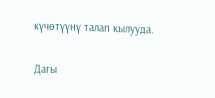күчөтүүнү талап кылууда.

Дагы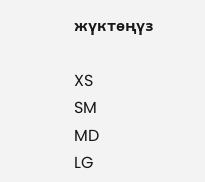жүктөңүз

XS
SM
MD
LG